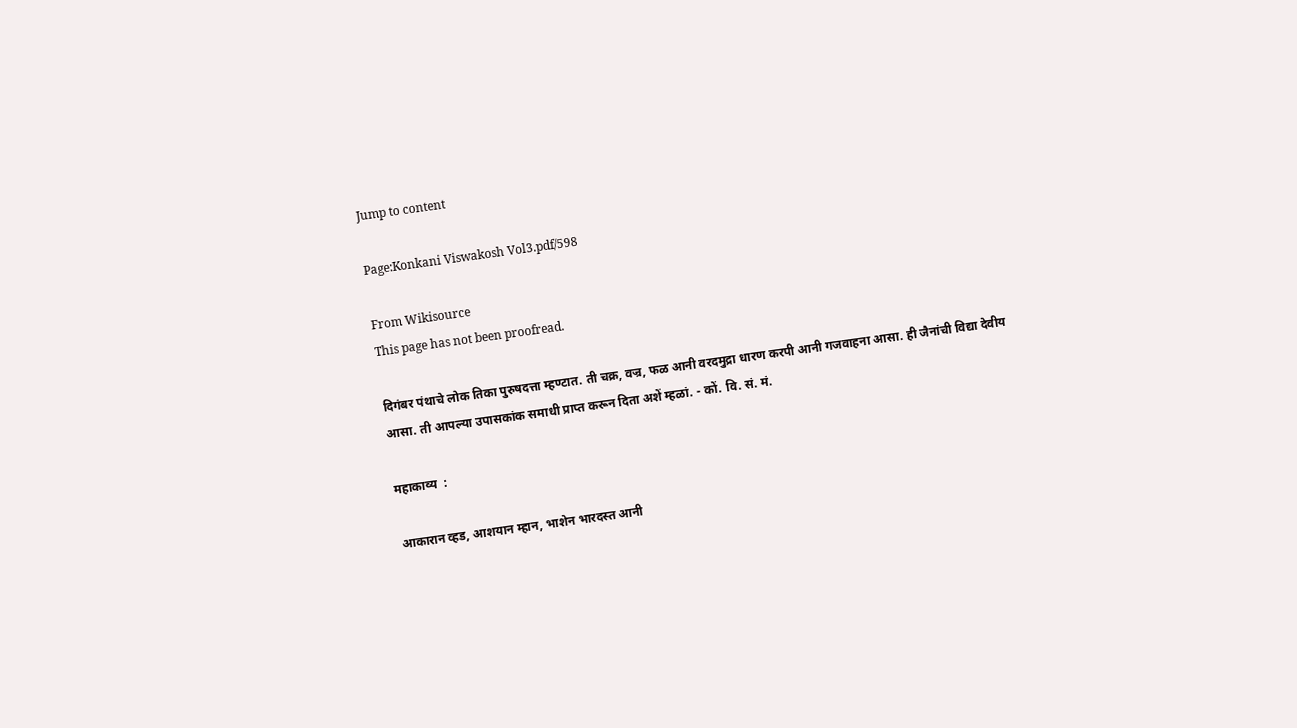Jump to content

Page:Konkani Viswakosh Vol3.pdf/598

From Wikisource
This page has not been proofread.

दिगंबर पंथाचे लोक तिका पुरुषदत्ता म्हण्टात. ती चक्र, वज्र, फळ आनी वरदमुद्रा धारण करपी आनी गजवाहना आसा. ही जैनांची विद्या देवीय आसा. ती आपल्या उपासकांक समाधी प्राप्त करून दिता अशें म्हळां. - कों. वि. सं. मं.

महाकाव्य  :

आकारान व्हड, आशयान म्हान, भाशेन भारदस्त आनी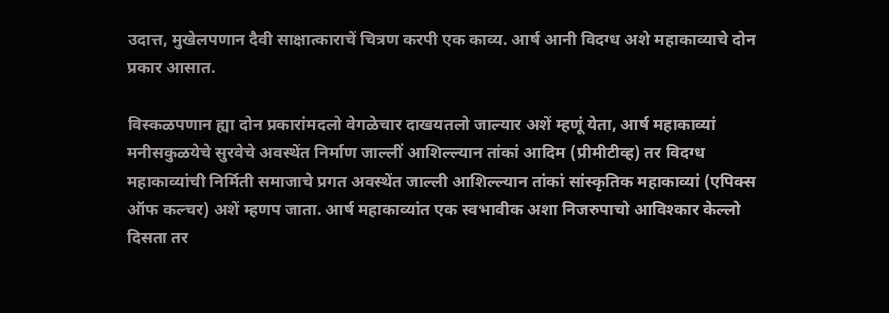उदात्त, मुखेलपणान दैवी साक्षात्काराचें चित्रण करपी एक काव्य. आर्ष आनी विदग्ध अशे महाकाव्याचे दोन प्रकार आसात.

विस्कळपणान ह्या दोन प्रकारांमदलो वेगळेचार दाखयतलो जाल्यार अशें म्हणूं येता, आर्ष महाकाव्यां मनीसकुळयेचे सुरवेचे अवस्थेंत निर्माण जाल्लीं आशिल्ल्यान तांकां आदिम (प्रीमीटीव्ह) तर विदग्ध महाकाव्यांची निर्मिती समाजाचे प्रगत अवस्थेंत जाल्ली आशिल्ल्यान तांकां सांस्कृतिक महाकाव्यां (एपिक्स ऑफ कल्चर) अशें म्हणप जाता. आर्ष महाकाव्यांत एक स्वभावीक अशा निजरुपाचो आविश्कार केल्लो दिसता तर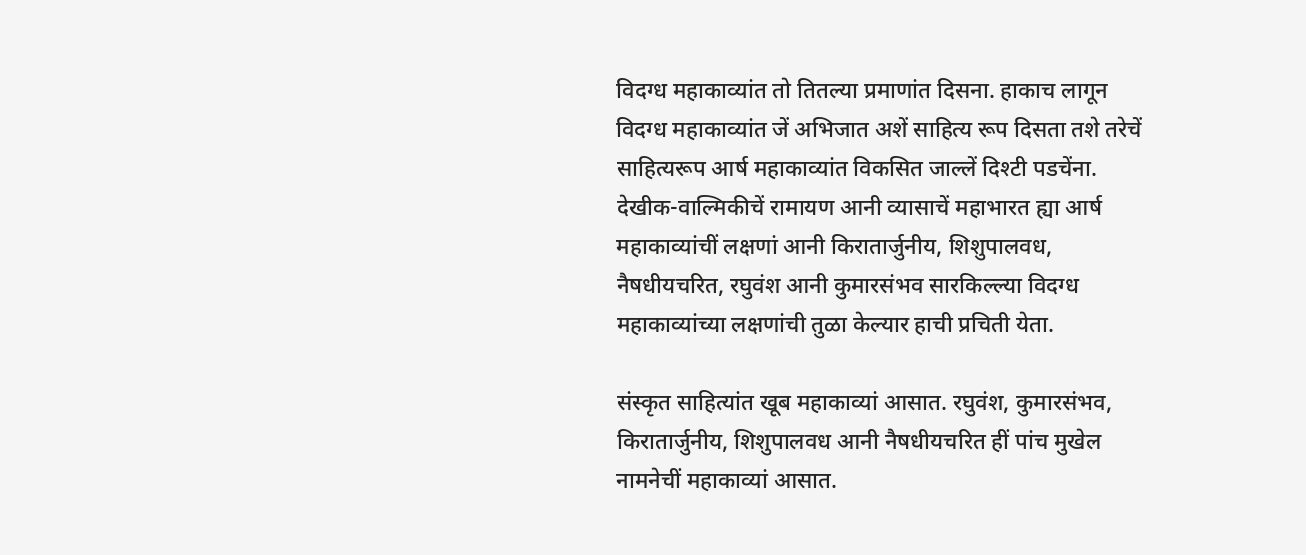विदग्ध महाकाव्यांत तो तितल्या प्रमाणांत दिसना. हाकाच लागून विदग्ध महाकाव्यांत जें अभिजात अशें साहित्य रूप दिसता तशे तरेचें साहित्यरूप आर्ष महाकाव्यांत विकसित जाल्लें दिश्टी पडचेंना. देखीक-वाल्मिकीचें रामायण आनी व्यासाचें महाभारत ह्या आर्ष महाकाव्यांचीं लक्षणां आनी किरातार्जुनीय, शिशुपालवध, नैषधीयचरित, रघुवंश आनी कुमारसंभव सारकिल्ल्या विदग्ध महाकाव्यांच्या लक्षणांची तुळा केल्यार हाची प्रचिती येता.

संस्कृत साहित्यांत खूब महाकाव्यां आसात. रघुवंश, कुमारसंभव, किरातार्जुनीय, शिशुपालवध आनी नैषधीयचरित हीं पांच मुखेल नामनेचीं महाकाव्यां आसात.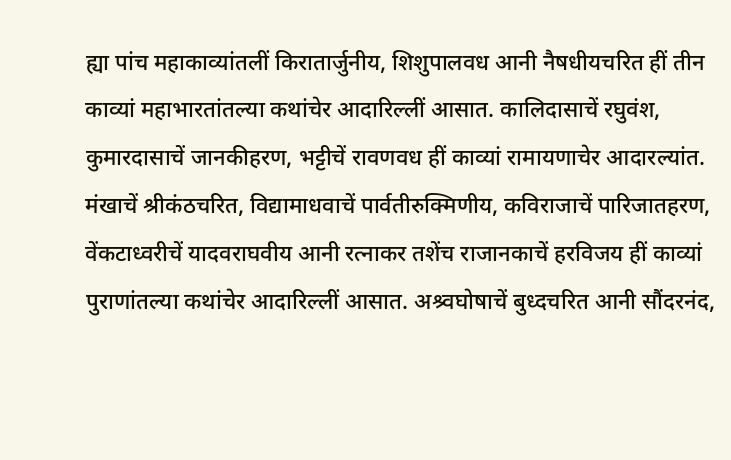ह्या पांच महाकाव्यांतलीं किरातार्जुनीय, शिशुपालवध आनी नैषधीयचरित हीं तीन काव्यां महाभारतांतल्या कथांचेर आदारिल्लीं आसात. कालिदासाचें रघुवंश, कुमारदासाचें जानकीहरण, भट्टीचें रावणवध हीं काव्यां रामायणाचेर आदारल्यांत. मंखाचें श्रीकंठचरित, विद्यामाधवाचें पार्वतीरुक्मिणीय, कविराजाचें पारिजातहरण, वेंकटाध्वरीचें यादवराघवीय आनी रत्नाकर तशेंच राजानकाचें हरविजय हीं काव्यां पुराणांतल्या कथांचेर आदारिल्लीं आसात. अश्र्वघोषाचें बुध्दचरित आनी सौंदरनंद,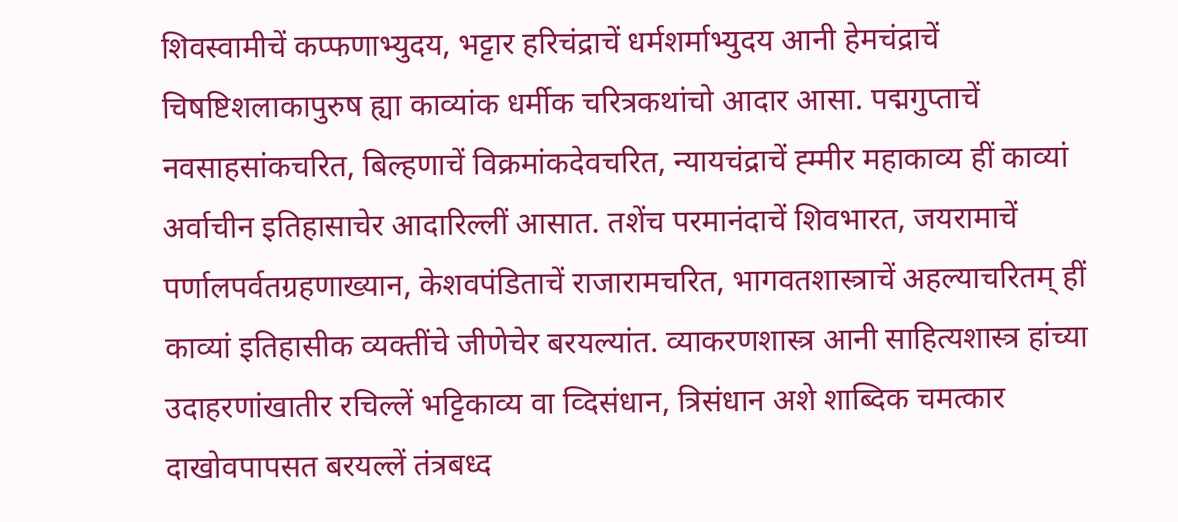शिवस्वामीचें कप्फणाभ्युदय, भट्टार हरिचंद्राचें धर्मशर्माभ्युदय आनी हेमचंद्राचें चिषष्टिशलाकापुरुष ह्या काव्यांक धर्मीक चरित्रकथांचो आदार आसा. पद्मगुप्ताचें नवसाहसांकचरित, बिल्हणाचें विक्रमांकदेवचरित, न्यायचंद्राचें ह्म्मीर महाकाव्य हीं काव्यां अर्वाचीन इतिहासाचेर आदारिल्लीं आसात. तशेंच परमानंदाचें शिवभारत, जयरामाचें पर्णालपर्वतग्रहणाख्यान, केशवपंडिताचें राजारामचरित, भागवतशास्त्राचें अहल्याचरितम् हीं काव्यां इतिहासीक व्यक्तींचे जीणेचेर बरयल्यांत. व्याकरणशास्त्र आनी साहित्यशास्त्र हांच्या उदाहरणांखातीर रचिल्लें भट्टिकाव्य वा व्दिसंधान, त्रिसंधान अशे शाब्दिक चमत्कार दाखोवपापसत बरयल्लें तंत्रबध्द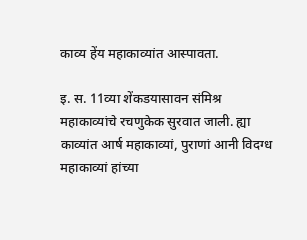काव्य हेंय महाकाव्यांत आस्पावता.

इ. स. 11व्या शेंकडयासावन संमिश्र महाकाव्यांचे रचणुकेक सुरवात जाली. ह्या काव्यांत आर्ष महाकाव्यां, पुराणां आनी विदग्ध महाकाव्यां हांच्या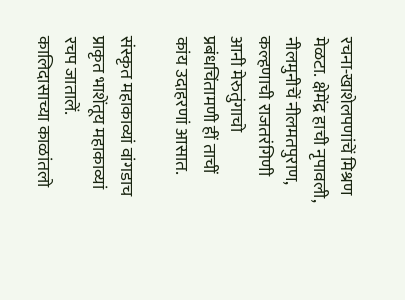रचना-खाशेलपणांचें मिश्रण मेळटा. क्षेमेंद्र हाची नृपावली, नीलमुनीचें नीलमतपुराण, कल्हणाची राजतरंगिणी आनी मेरुतुंगाचो प्रबंधचिंतामणी हीं ताचीं कांय उदाहरणां आसात.

संस्कृत महाकाव्यां वांगडाच प्राकृत भाशेंतूय महाकाव्यां रचप जातालें. कालिदासाच्या काळांतलो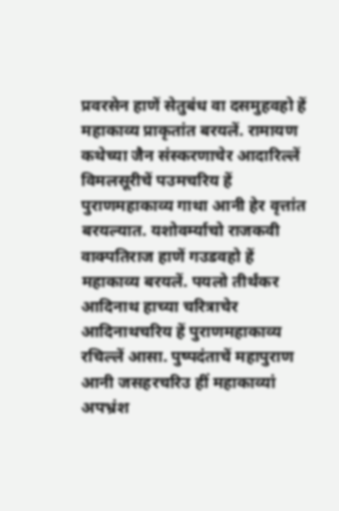प्रवरसेन हाणें सेतुबंध वा दसमुहवहो हें महाकाव्य प्राकृतांत बरयलें. रामायण कथेच्या जैन संस्करणाचेर आदारिल्लें विमलसूरीचें पउमचरिय हें पुराणमहाकाव्य गाथा आनी हेर वृत्तांत बरयल्यात. यशोवर्म्याचो राजकवी वाक्पतिराज हाणें गउडवहो हें महाकाव्य बरयलें. पयलो तीर्थंकर आदिनाथ हाच्या चरित्राचेर आदिनाथचरिय हें पुराणमहाकाव्य रचिल्लें आसा. पुष्पदंताचें महापुराण आनी जसहरचरिउ हीं महाकाव्यां अपभ्रंश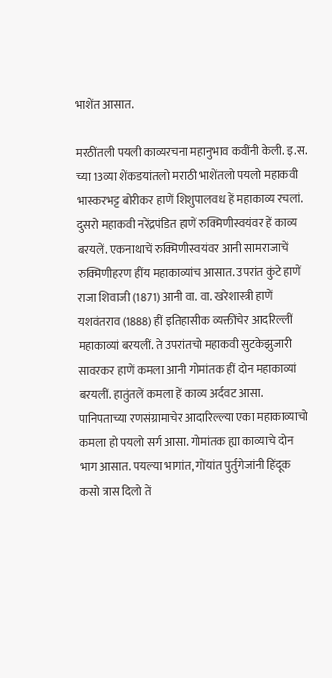भाशेंत आसात.

मरठींतली पयली काव्यरचना महानुभाव कवींनी केली. इ.स. च्या 13व्या शेंकडयांतलो मराठी भाशेंतलो पयलो महाकवी भास्करभट्ट बोरीकर हाणें शिशुपालवध हें महाकाव्य रचलां. दुसरो महाकवी नरेंद्रपंडित हाणें रुक्मिणीस्वयंवर हें काव्य बरयलें. एकनाथाचें रुक्मिणीस्वयंवर आनी सामराजाचें रुक्मिणीहरण हींय महाकाव्यांच आसात. उपरांत कुंटे हाणें राजा शिवाजी (1871) आनी वा. वा. खरेशास्त्री हाणें यशवंतराव (1888) हीं इतिहासीक व्यक्तींचेर आदरिल्लीं महाकाव्यां बरयलीं. ते उपरांतचो महाकवी सुटकेझुजारी सावरकर हाणें कमला आनी गोमांतक हीं दोन महाकाव्यां बरयलीं. हातुंतलें कमला हें काव्य अर्दवट आसा. पानिपताच्या रणसंग्रामाचेर आदारिल्ल्या एका महाकाव्याचो कमला हो पयलो सर्ग आसा. गोमांतक ह्या काव्याचे दोन भाग आसात. पयल्या भागांत, गोंयांत पुर्तुगेजांनी हिंदूक कसो त्रास दिलो तें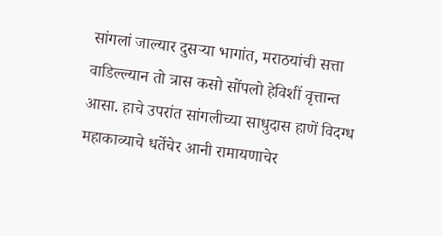सांगलां जाल्यार दुसऱ्या भागांत, मराठयांची सत्ता वाडिल्ल्यान तो त्रास कसो सोंपलो हेविशीं वृत्तान्त आसा. हाचे उपरांत सांगलीच्या साधुदास हाणें विदग्ध महाकाव्याचे धर्तेचेर आनी रामायणाचेर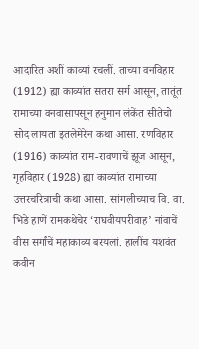आदारित अशीं काव्यां रचलीं. ताच्या वनविहार (1912) ह्या काव्यांत सतरा सर्ग आसून, तातूंत रामाच्या वनवासापसून हनुमान लंकेंत सीतेचो सोद लायता इतलेमेरेन कथा आसा. रणविहार (1916) काव्यांत राम-रावणाचें झूज आसून, गृहविहार (1928) ह्या काव्यांत रामाच्या उत्तरचरित्राची कथा आसा. सांगलीच्याच वि. वा. भिडे हाणें रामकथेचेर ‘राघवीयपरीवाह’ नांवाचें वीस सर्गांचें महाकाव्य बरयलां. हालींच यशवंत कवीन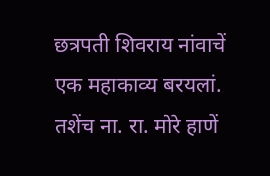छत्रपती शिवराय नांवाचें एक महाकाव्य बरयलां. तशेंच ना. रा. मोरे हाणें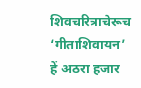शिवचरित्राचेरूच ‘गीताशिवायन’ हें अठरा हजार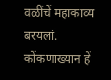वळींचें महाकाव्य बरयलां. कोंकणाख्यान हें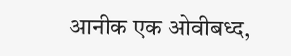आनीक एक ओवीबध्द,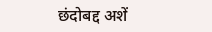छंदोबद्द अशें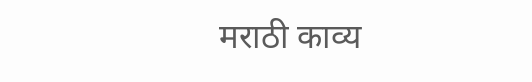मराठी काव्य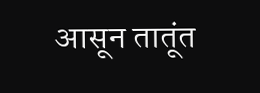आसून तातूंत